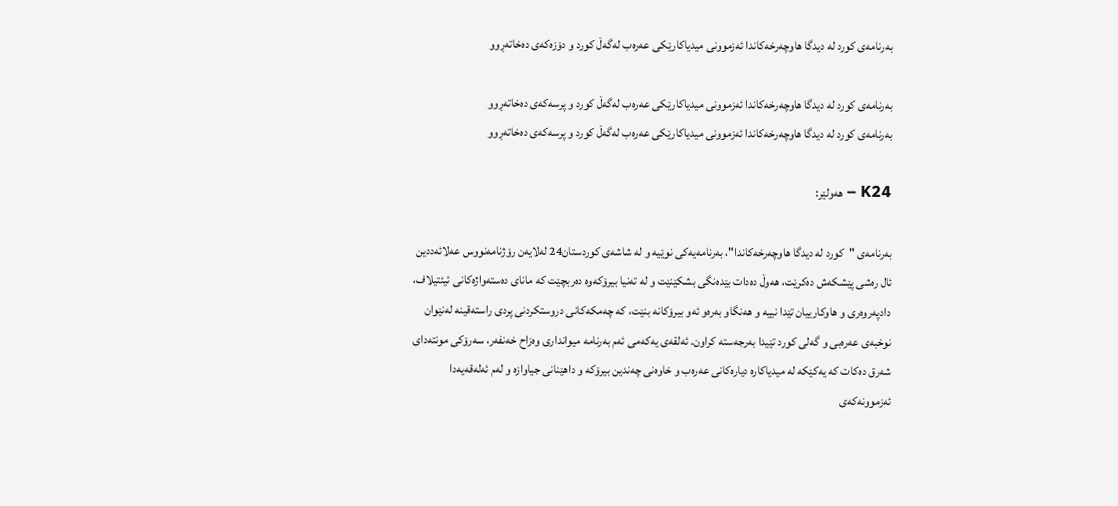به‌رنامه‌ی كورد له‌ دیدگا هاوچه‌رخه‌كاندا ئه‌زموونی میدیاكارێكی عه‌ره‌ب له‌گه‌ڵ كورد و دۆزه‌كه‌ی ده‌خاته‌ڕوو

به‌رنامه‌ی كورد له‌ دیدگا هاوچه‌رخه‌كاندا ئه‌زموونی میدیاكارێكی عه‌ره‌ب له‌گه‌ڵ كورد و پرسه‌كه‌ی ده‌خاته‌ڕوو
به‌رنامه‌ی كورد له‌ دیدگا هاوچه‌رخه‌كاندا ئه‌زموونی میدیاكارێكی عه‌ره‌ب له‌گه‌ڵ كورد و پرسه‌كه‌ی ده‌خاته‌ڕوو

K24 – هەولێر:

به‌رنامه‌ی "كورد له‌ دیدگا هاوچه‌رخه‌كاندا"، به‌رنامه‌یه‌كی نوێیه‌ و له‌ شاشه‌ی كوردستان24 له‌لایه‌ن رۆژنامه‌نووس عه‌لائه‌ددین ئال ره‌شی پێشكه‌ش ده‌كرێت، هه‌وڵ ده‌دات بێده‌نگی بشكێنێت و له‌ ته‌نیا بیرۆكه‌وه‌ ده‌ربچێت كه‌ مانای ده‌سته‌واژه‌كانی ئیئتیلاف، دادپه‌روه‌ری و هاوكارییان تێدا نییه‌ و هه‌نگاو به‌ره‌و ئه‌و بیرۆكانه‌ بنێت، كه‌ چه‌مكه‌كانی دروستكردنی پردی راسته‌قینه‌ له‌نێوان نوخبه‌ی عه‌ره‌بی و گه‌لی كورد تێیدا به‌رجه‌سته‌ كراون. ئه‌لقه‌ی یه‌كه‌می ئه‌م به‌رنامه‌ میوانداری وه‌زاح خه‌نفه‌ر، سه‌رۆكی مونته‌دای شه‌رق ده‌كات كه‌ یه‌كێكه‌ له‌ میدیاكاره‌ دیاره‌كانی عه‌ره‌ب و خاوه‌نی چه‌ندین بیرۆكه‌ و داهێنانی جیاوازه‌ و له‌م ئه‌له‌قه‌یه‌دا ئه‌زموونه‌كه‌ی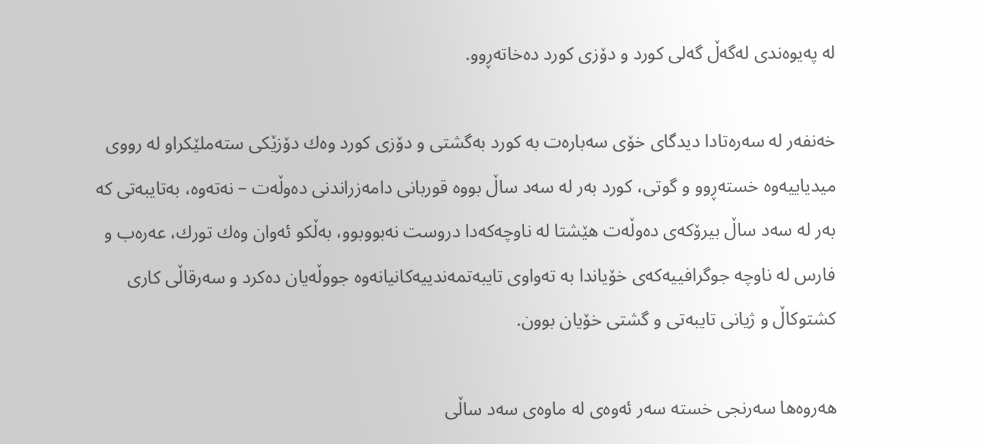له‌ په‌یوه‌ندی له‌گه‌ڵ گه‌لی كورد و دۆزی كورد ده‌خاته‌ڕوو.

خه‌نفه‌ر له‌ سه‌ره‌تادا دیدگای خۆی سه‌باره‌ت به‌ كورد به‌گشتی و دۆزی كورد وه‌ك دۆزێكی سته‌ملێكراو له‌ رووی میدیاییه‌وه‌ خسته‌ڕوو و گوتی، كورد به‌ر له‌ سه‌د ساڵ بووه‌ قوربانی دامه‌زراندنی ده‌وڵه‌ت – نه‌ته‌وه‌، به‌تایبه‌تی كه‌ به‌ر له‌ سه‌د ساڵ بیرۆكه‌ی ده‌وڵه‌ت هێشتا له‌ ناوچه‌كه‌دا دروست نه‌بووبوو، به‌ڵكو ئه‌وان وه‌ك تورك، عه‌ره‌ب و فارس له‌ ناوچه‌ جوگرافییه‌كه‌ی خۆیاندا به‌ ته‌واوی تایبه‌تمه‌ندییه‌كانیانه‌وه‌ جووڵه‌یان ده‌كرد و سه‌رقاڵی كاری كشتوكاڵ و ژیانی تایبه‌تی و گشتی خۆیان بوون.

هه‌روه‌ها سه‌رنجی خسته‌ سه‌ر ئه‌وه‌ی له‌ ماوه‌ی سه‌د ساڵی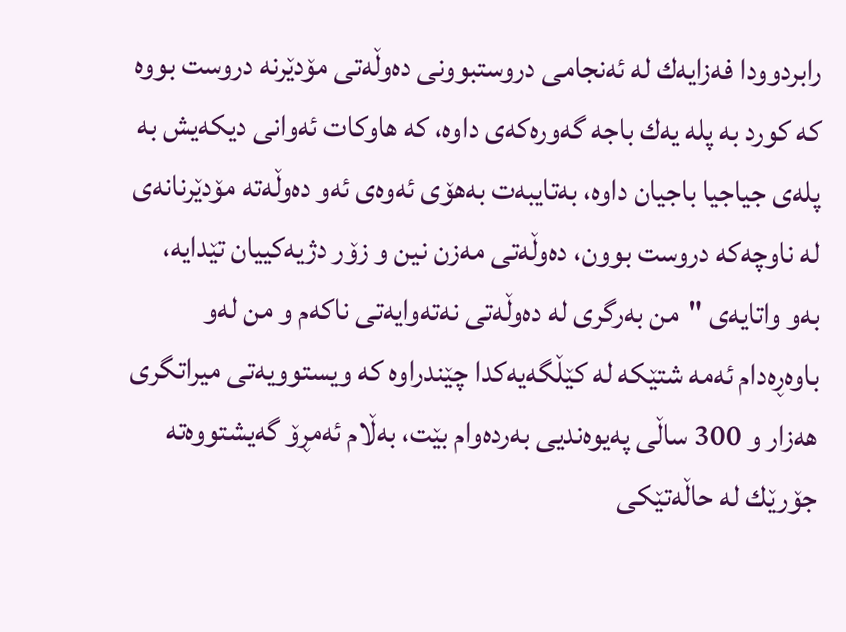رابردوودا فه‌زایه‌ك له‌ ئه‌نجامی دروستبوونی ده‌وڵه‌تی مۆدێرنه‌ دروست بووه‌ كه‌ كورد به‌ پله‌ یه‌ك باجه‌ گه‌وره‌كه‌ی داوه‌، كه‌ هاوكات ئه‌وانی دیكه‌یش به‌ پله‌ی جیاجیا باجیان داوه‌، به‌تایبه‌ت به‌هۆی ئه‌وه‌ی ئه‌و ده‌وڵه‌ته‌ مۆدێرنانه‌ی له‌ ناوچه‌كه‌ دروست بوون، ده‌وڵه‌تی مه‌زن نین و زۆر دژیه‌كییان تێدایه‌، به‌و واتایه‌ی "من به‌رگری له‌ ده‌وڵه‌تی نه‌ته‌وایه‌تی ناكه‌م و من له‌و باوه‌ڕه‌دام ئه‌مه‌ شتێكه‌ له‌ كێڵگه‌یه‌كدا چێندراوه‌ كه‌ ویستوویه‌تی میراتگری هه‌زار و 300 ساڵی په‌یوه‌ندیی به‌رده‌وام بێت، به‌ڵام ئه‌مڕۆ گه‌یشتووه‌ته‌ جۆرێك له‌ حاڵه‌تێكی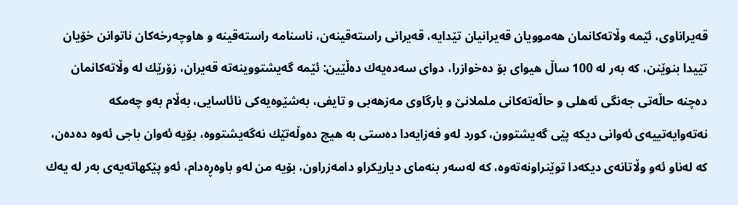قه‌یراناوی، ئێمه‌ وڵاته‌كانمان هه‌موویان قه‌یرانیان تێدایه‌، قه‌یرانی راسته‌قینه‌ن، ناسنامه راسته‌قینه‌ و هاوچه‌رخه‌كان ناتوانن خۆیان تێیدا بنوێنن، كه‌ به‌ر له‌ 100 ساڵ هیوای بۆ ده‌خوازرا، دوای سه‌ده‌یه‌ك ده‌ڵێین: ئێمه‌ گه‌یشتووینه‌ته‌ قه‌یران، زۆرێك له‌ وڵاته‌كانمان ده‌چنه‌ حاڵه‌تی جه‌نگی ئه‌هلی و حاڵه‌ته‌كانی ململانێ و بارگاوی مه‌زهه‌بی و تایفی، به‌شێوه‌یه‌كی نائاسایی، به‌ڵام به‌و چه‌مكه‌ نه‌ته‌وایه‌تییه‌ی ئه‌وانی دیكه‌ پێی گه‌یشتوون، كورد له‌و فه‌زایه‌دا ده‌ستی به‌ هیچ ده‌وڵه‌تێك نه‌گه‌یشتووه‌، بۆیه‌ ئه‌وان باجی ئه‌وه‌ ده‌ده‌ن، كه‌ له‌ناو ئه‌و وڵاتانه‌ی دیكه‌دا توێنراونه‌ته‌وه‌، كه‌ له‌سه‌ر بنه‌مای دیاریكراو دامه‌زراون، بۆیه‌ من له‌و باوه‌ڕه‌دام، ئه‌و پێكهاته‌یه‌ی به‌ر له‌ یه‌ك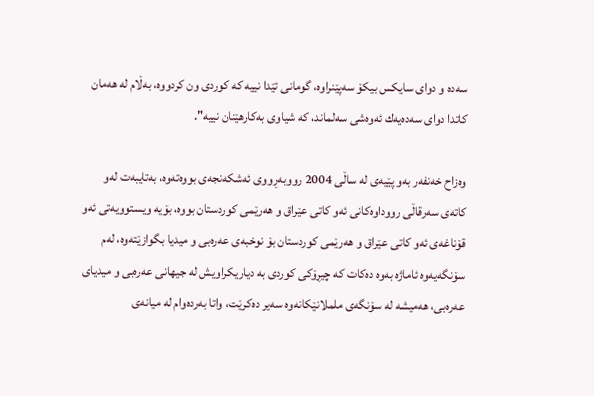سه‌ده‌ و دوای سایكس بیكۆ سه‌پێنراوه‌، گومانی تێدا نییه‌ كه‌ كوردی ون كردووه‌، به‌ڵام له‌ هه‌مان كاتدا دوای سه‌ده‌یه‌ك ئه‌وه‌شی سه‌لماند، كه‌ شیاوی به‌كارهێنان نییه‌".

وه‌زاح خه‌نفه‌ر به‌و پێیه‌ی له‌ ساڵی 2004 رووبه‌ڕووی ئه‌شكه‌نجه‌ی بووه‌ته‌وه‌، به‌تایبه‌ت له‌و كاته‌ی سه‌رقاڵی رووداوه‌كانی ئه‌و كاتی عێراق و هه‌رێمی كوردستان بووه‌، بۆیه‌ ویستوویه‌تی ئه‌و قۆناغه‌ی ئه‌و كاتی عێراق و هه‌رێمی كوردستان بۆ نوخبه‌ی عه‌ره‌بی و میدیا بگوازێته‌وه‌، له‌م سۆنگه‌یه‌وه‌ ئاماژه‌ به‌وه‌ ده‌كات كه‌ چیڕۆكی كوردی به‌ دیاریكراویش له‌ جیهانی عه‌ره‌بی و میدیای عه‌ره‌بی، هه‌میشه‌ له‌ سۆنگه‌ی ململانێكانه‌وه‌ سه‌یر ده‌كرێت، واتا به‌رده‌وام له‌ میانه‌ی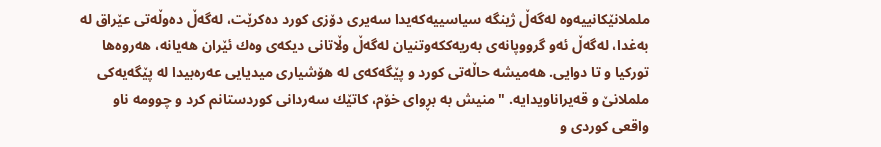ململانێكانییه‌وه‌ له‌گه‌ڵ ژینگه‌ سیاسییه‌كه‌یدا سه‌یری دۆزی كورد ده‌كرێت، له‌گه‌ڵ ده‌وڵه‌تی عێراق له‌ به‌غدا، له‌گه‌ڵ ئه‌و گرووپانه‌ی به‌ریه‌ككه‌وتنیان له‌گه‌ڵ وڵاتانی دیكه‌ی وه‌ك ئێران هه‌یانه‌، هه‌روه‌ها توركیا و تا دوایی. هه‌میشه‌ حاڵه‌تی كورد و پێگه‌كه‌ی له‌ هۆشیاری میدیایی عه‌ره‌بیدا له‌ پێگه‌یه‌كی ململانێ و قه‌یراناویدایه‌. "منیش به‌ بڕوای خۆم، كاتێك سه‌ردانی كوردستانم كرد و چوومه‌ ناو واقعی كوردی و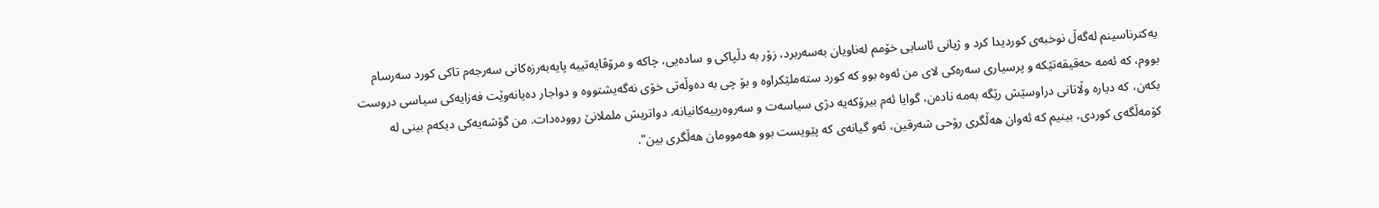یه‌كترناسینم له‌گه‌ڵ نوخبه‌ی كوردیدا كرد و ژیانی ئاسایی خۆمم له‌ناویان به‌سه‌ربرد، زۆر به‌ دڵپاكی و ساده‌یی، چاكه‌ و مرۆڤایه‌تییه‌ پایه‌به‌رزه‌كانی سه‌رجه‌م تاكی كورد سه‌رسام بووم، كه‌ ئه‌مه‌ حه‌قیقه‌تێكه‌ و پرسیاری سه‌ره‌كی لای من ئه‌وه‌ بوو كه‌ كورد سته‌ملێكراوه‌ و بۆ چی به‌ ده‌وڵه‌تی خۆی نه‌گه‌یشتووه‌ و دواجار ده‌یانه‌وێت فه‌زایه‌كی سیاسی دروست بكه‌ن، كه‌ دیاره‌ وڵاتانی دراوسێش رێگه‌ به‌مه‌ ناده‌ن، گوایا ئه‌م بیرۆكه‌یه‌ دژی سیاسه‌ت و سه‌روه‌رییه‌كانیانه‌، دواتریش ململانێ رووده‌دات. من گۆشه‌یه‌كی دیكه‌م بینی له‌ كۆمه‌ڵگه‌ی كوردی، بینیم كه‌ ئه‌وان هه‌ڵگری رۆحی شه‌رقین، ئه‌و گیانه‌ی كه‌ پێویست بوو هه‌موومان هه‌ڵگری بین".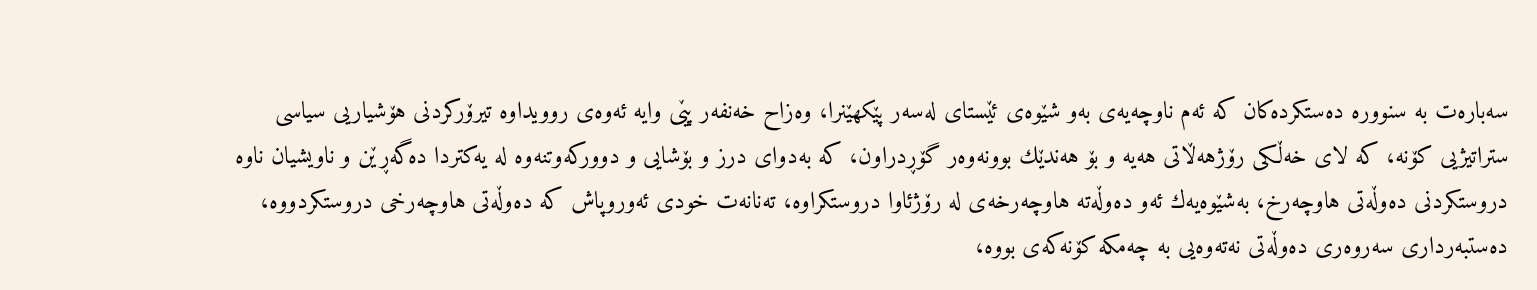سه‌باره‌ت به‌ سنووره‌ ده‌ستكرده‌كان كه‌ ئه‌م ناوچه‌یه‌ی به‌و شێوه‌ی ئێستای له‌سه‌ر پێكهێنرا، وه‌زاح خه‌نفه‌ر پێی وایه‌ ئه‌وه‌ی روویداوه‌ تیرۆركردنی هۆشیاریی سیاسی ستراتیژیی كۆنه‌، كه‌ لای خه‌ڵكی رۆژهه‌ڵاتی هه‌یه‌ و بۆ هه‌ندێك بوونه‌وه‌ر گۆڕدراون، كه‌ به‌دوای درز و بۆشایی و دووركه‌وتنه‌وه‌ له‌ یه‌كتردا ده‌گه‌ڕێن و ناویشیان ناوه‌ دروستكردنی ده‌وڵه‌تی هاوچه‌رخ، به‌شێوه‌یه‌ك ئه‌و ده‌وڵه‌ته‌ هاوچه‌رخه‌ی له‌ رۆژئاوا دروستكراوه‌، ته‌نانه‌ت خودی ئه‌وروپاش كه‌ ده‌وڵه‌تی هاوچه‌رخی دروستكردووه‌، ده‌ستبه‌رداری سه‌روه‌ری ده‌وڵه‌تی نه‌ته‌وه‌یی به‌ چه‌مكه‌ كۆنه‌كه‌ی بووه،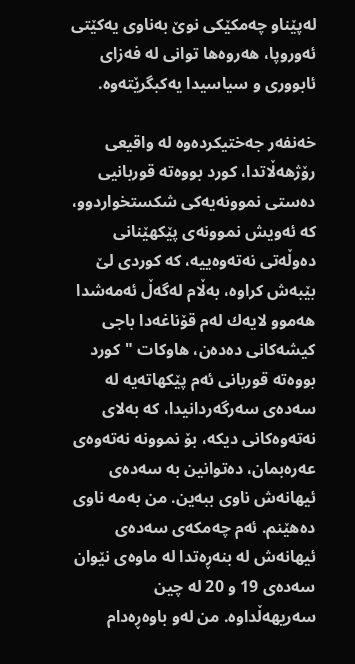له‌پێناو چه‌مكێكی نوێ به‌ناوی یه‌كێتی ئه‌وروپا‌، هه‌روه‌ها توانی له‌ فه‌زای ئابووری و سیاسیدا یه‌كبگرێته‌وه‌.

خه‌نفه‌ر جه‌ختیكرده‌وه‌ له‌ واقیعی رۆژهه‌ڵاتدا، كورد بووه‌ته‌ قوربانیی ده‌ستی نموونه‌یه‌كی شكستخواردوو، كه‌ ئه‌ویش نموونه‌ی پێكهێنانی ده‌وڵه‌تی نه‌ته‌وه‌ییه‌، كه كوردی لێ بێبه‌ش كراوه‌، به‌ڵام له‌گه‌ڵ ئه‌مه‌شدا ‌ هه‌موو لایه‌ك له‌م قۆناغه‌دا باجی كیشه‌كانی ده‌ده‌ن، هاوكات "كورد بووه‌ته‌ قوربانی ئه‌م پێكهاته‌یه‌ له‌ سه‌ده‌ی سه‌رگه‌ردانیدا، كه‌ به‌لای نه‌ته‌وه‌كانی دیكه‌، بۆ نموونه‌ نه‌ته‌وه‌ی عه‌ره‌بمان، ده‌توانین به‌ سه‌ده‌ی ئیهانه‌ش ناوی ببه‌ین. من به‌مه‌ ناوی ده‌هێنم. ئه‌م چه‌مكه‌ی سه‌ده‌ی ئیهانه‌ش له‌ بنه‌ڕه‌تدا له‌ ماوه‌ی نێوان سه‌ده‌ی 19 و 20 له‌ چین سه‌ریهه‌ڵداوه‌. من له‌و باوه‌ڕه‌دام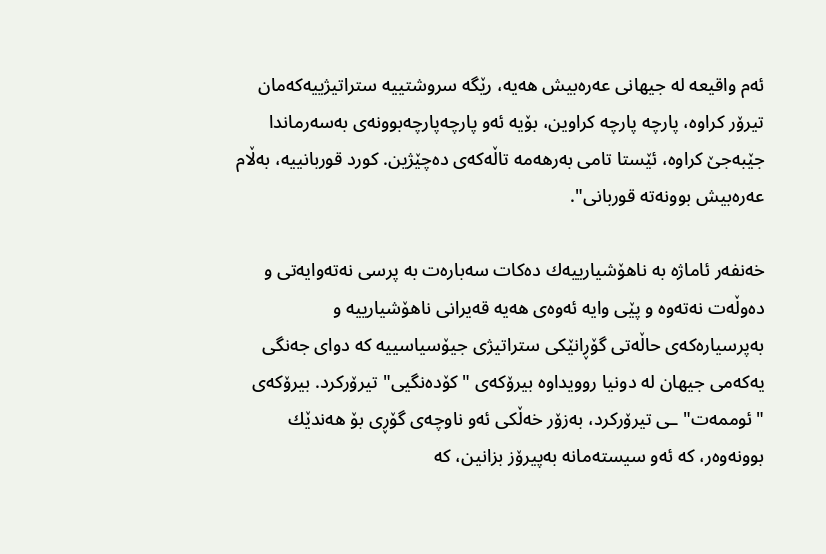ئه‌م واقیعه‌ له‌ جیهانی عه‌ره‌بیش هه‌یه‌، رێگه‌ سروشتییه‌ ستراتیژییه‌كه‌مان تیرۆر كراوه‌، پارچه‌ پارچه‌ كراوین، بۆیه‌ ئه‌و پارچه‌پارچه‌بوونه‌ی به‌سه‌رماندا جێبه‌جێ كراوه‌، ئێستا تامی به‌رهه‌مه‌ تاڵه‌كه‌ی ده‌چێژین. كورد قوربانییه‌، به‌ڵام عه‌ره‌بیش بوونه‌ته‌ قوربانی".

خه‌نفه‌ر ئاماژه‌ به‌ ناهۆشیارییه‌ك ده‌كات سه‌باره‌ت به‌ پرسی نه‌ته‌وایه‌تی و ده‌وڵه‌ت نه‌ته‌وه‌ و پێی وایه‌ ئه‌وه‌ی هه‌یه‌ قه‌یرانی ناهۆشیارییه‌ و به‌پرسیاره‌كه‌ی حاڵه‌تی گۆڕانێكی ستراتیژی جیۆسیاسییه‌ كه‌ دوای جه‌نگی یه‌كه‌می جیهان له‌ دونیا روویداوه‌ بیرۆكه‌ی "كۆده‌نگیی" تیرۆركرد. بیرۆكه‌ی "ئوممه‌ت"ـی تیرۆركرد، به‌زۆر خه‌ڵكی ئه‌و ناوچه‌ی گۆڕی بۆ هه‌ندێك بوونه‌وه‌ر، كه‌ ئه‌و سیسته‌مانه‌ به‌پیرۆز بزانین، كه‌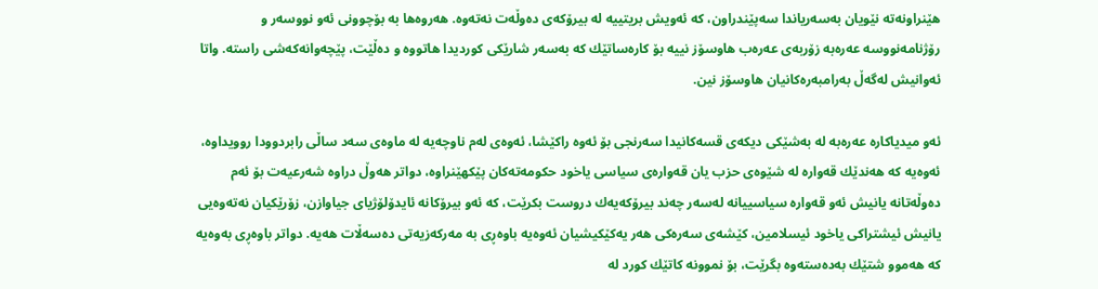هێنراونه‌ته‌ نێویان به‌سه‌ریاندا سه‌پێندراون، كه‌ ئه‌ویش بریتییه‌ له‌ بیرۆكه‌ی ده‌وڵه‌ت نه‌ته‌وه‌. هه‌روه‌ها به‌ بۆچوونی ئه‌و نووسه‌ر و رۆژنامه‌نووسه‌ عه‌ره‌به‌ زۆربه‌ی عه‌ره‌ب هاوسۆز نییه‌ بۆ كاره‌ساتێك كه‌ به‌سه‌ر شارێكی كوردیدا هاتووه‌ و ده‌ڵێت، پێچه‌وانه‌كه‌شی راسته‌. واتا ئه‌وانیش له‌گه‌ڵ به‌رامبه‌ره‌كانیان هاوسۆز نین.

ئه‌و میدیاكاره‌ عه‌ره‌به‌ له‌ به‌شێكی دیكه‌ی قسه‌كانیدا سه‌رنجی بۆ ئه‌وه‌ راكێشا، ئه‌وه‌ی له‌م ناوچه‌یه له‌ ماوه‌ی سه‌د ساڵی رابردوودا‌ روویداوه‌، ئه‌وه‌یه‌ كه‌ هه‌ندێك قه‌واره‌ له‌ شێوه‌ی حزب یان قه‌واره‌ی سیاسی یاخود حكومه‌ته‌كان پێكهێنراوه‌، دواتر هه‌وڵ دراوه‌ شه‌رعیه‌ت بۆ ئه‌م ده‌وڵه‌تانه‌ یانیش ئه‌و قه‌واره‌ سیاسییانه‌ له‌سه‌ر چه‌ند بیرۆكه‌یه‌ك دروست بكرێت، كه‌ ئه‌و بیرۆكانه‌ ئایدۆلۆژیای جیاوازن، زۆرێكیان نه‌ته‌وه‌یی یانیش ئیشتراكی یاخود ئیسلامین، كێشه‌ی سه‌ره‌كی هه‌ر یه‌كێكیشیان ئه‌وه‌یه‌ باوه‌ڕی به‌ مه‌ركه‌زیه‌تی ده‌سه‌ڵات هه‌یه‌. دواتر باوه‌ڕی به‌وه‌یه‌ كه‌ هه‌موو شتێك به‌ده‌سته‌وه‌ بگرێت، بۆ نموونه‌ كاتێك كورد له‌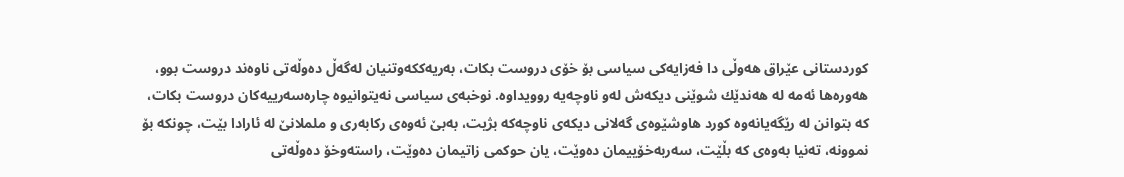كوردستانی عێراق هه‌وڵی دا فه‌زایه‌كی سیاسی بۆ خۆی دروست بكات، به‌ر‌یه‌ككه‌وتنیان له‌گه‌ڵ ده‌وڵه‌تی ناوه‌ند دروست بوو، هه‌وره‌ها ئه‌مه‌ له‌ هه‌ندێك شوێنی دیكه‌ش له‌و ناوچه‌یه‌ روویداوه‌. نوخبه‌ی سیاسی نه‌یتوانیوه‌ چاره‌سه‌رییه‌كان دروست بكات، كه‌ بتوانن له ‌رێگه‌یانه‌وه‌ كورد هاوشێوه‌ی گه‌لانی دیكه‌ی ناوچه‌كه‌ بژیت، به‌بێ ئه‌وه‌ی ركابه‌ری و ململانێ له ‌ئارادا بێت، چونكه‌ بۆ نموونه‌، ته‌نیا به‌وه‌ی كه‌ بڵێت، سه‌ربه‌خۆییمان ده‌وێت، یان حوكمی زاتیمان ده‌وێت، راسته‌وخۆ ده‌وڵه‌تی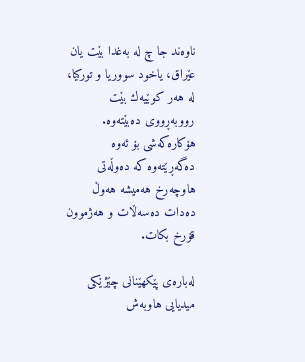ناوه‌ند جا چ له‌ به‌غدا بێت یان عێراق، یاخود سووریا و توركیا، له‌ هه‌ر كوێیه‌ك بێت رووبه‌ڕووی ده‌بێته‌وه‌. هۆكاره‌كه‌شی بۆ ئه‌وه‌ ده‌گه‌ڕێته‌وه‌ كه‌ ده‌وڵه‌تی هاوچه‌رخ هه‌میشه‌ هه‌وڵ ده‌دات ده‌سه‌ڵات و هه‌ژموون قۆرخ بكات.

له‌باره‌ی پێكهێنانی چێژێكی میدیایی هاوبه‌ش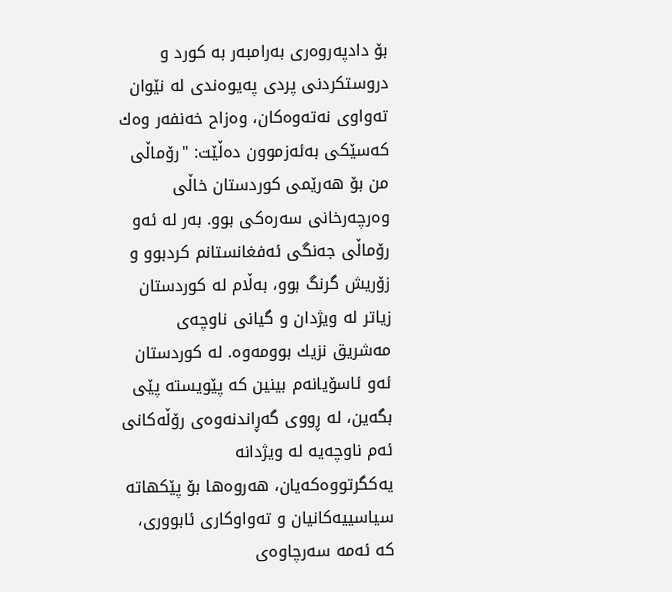بۆ دادپه‌روه‌ری به‌رامبه‌ر به‌ كورد و دروستكردنی پردی په‌یوه‌ندی له نێوان ته‌واوی نه‌ته‌وه‌كان، وه‌زاح خه‌نفه‌ر وه‌ك كه‌سێكی به‌ئه‌زموون ده‌ڵێت: "رۆماڵی من بۆ هه‌رێمی كوردستان خاڵی وه‌رچه‌رخانی سه‌ره‌كی بوو. به‌ر له‌ ئه‌و رۆماڵی جه‌نگی ئه‌فغانستانم كردبوو و زۆریش گرنگ بوو، به‌ڵام له‌ كوردستان زیاتر له‌ ویژدان و گیانی ناوچه‌ی مه‌شریق نزیك بوومه‌وه‌. له‌ كوردستان ئه‌و ئاسۆیانه‌م بینین كه‌ پێویسته‌ پێی بگه‌ین، له ‌ڕووی گه‌ڕاندنه‌وه‌ی رۆڵه‌كانی ئه‌م ناوچه‌یه له‌ ویژدانه‌ یه‌كگرتووه‌كه‌یان، هه‌روه‌ها بۆ پێكهاته‌ سیاسییه‌كانیان و ته‌واوكاری ئابووری‌، كه‌ ئه‌مه‌ سه‌رچاوه‌ی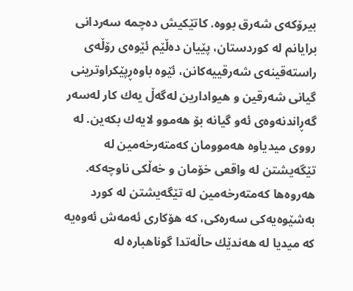بیرۆكه‌ی شه‌رق بووه‌. كاتێكیش ده‌چمه‌ سه‌ردانی برایانم له‌ كوردستان، پێیان ده‌ڵێم ئێوه‌ی رۆڵه‌ی راسته‌قینه‌ی شه‌رقییه‌كانن، ئێوه‌ باوه‌ڕپێكراوترینی گیانی شه‌رقین و هیوادارین له‌گه‌ڵ یه‌ك كار له‌سه‌ر گه‌ڕاندنه‌وه‌ی ئه‌و گیانه‌ بۆ هه‌موو لایه‌ك بكه‌ین. له‌ رووی میدیاوه‌ هه‌موومان كه‌مته‌رخه‌مین له‌ تێگه‌یشتن له‌ واقعی خۆمان و خه‌ڵكی ناوچه‌كه‌. هه‌روه‌ها كه‌مته‌رخه‌مین له‌ تێگه‌یشتن له‌ كورد به‌شێوه‌یه‌كی سه‌ره‌كی، كه‌ هۆكاری ئه‌مه‌ش ئه‌وه‌یه‌ كه‌ میدیا له‌ هه‌ندێك حاڵه‌تدا گوناهباره‌ له‌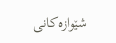شێوازه‌كانی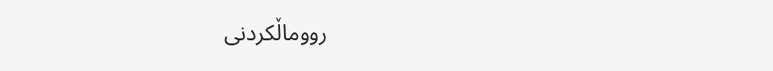رووماڵكردنی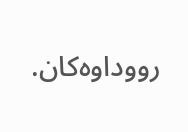رووداوه‌كان.